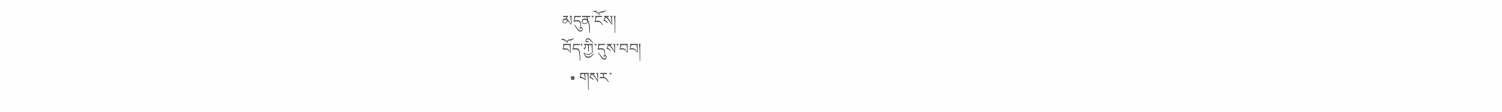མདུན་ངོས།
བོད་ཀྱི་དུས་བབ།
  • གསར་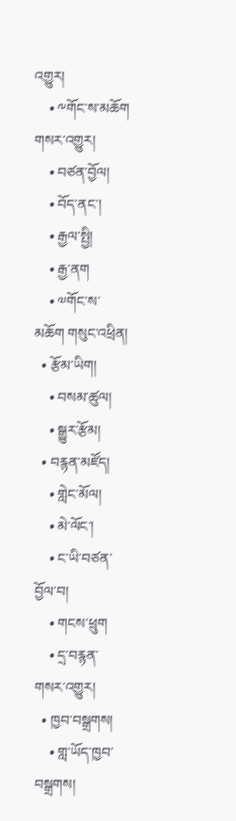འགྱུར།
    • ༸གོང་ས་མཆོག གསར་འགྱུར།
    • བཙན་བྱོལ།
    • བོད་ནང་།
    • རྒྱལ་སྤྱི།
    • རྒྱ་ནག
    • ༧གོང་ས་མཆོག གསུང་འཕྲིན།
  • རྩོམ་ཡིག།
    • བསམ་ཚུལ།
    • སྒྱུར་རྩོམ།
  • བརྙན་མཛོད།
    • གླེང་མོལ།
    • མེ་ལོང་།
    • ང་ཡི་བཙན་བྱོལ་བ།
    • གངས་ཕྲུག
    • དྲ་བརྙན་གསར་འགྱུར།
  • ཁྱབ་བསྒྲགས།
    • གླ་ཡོད་ཁྱབ་བསྒྲགས།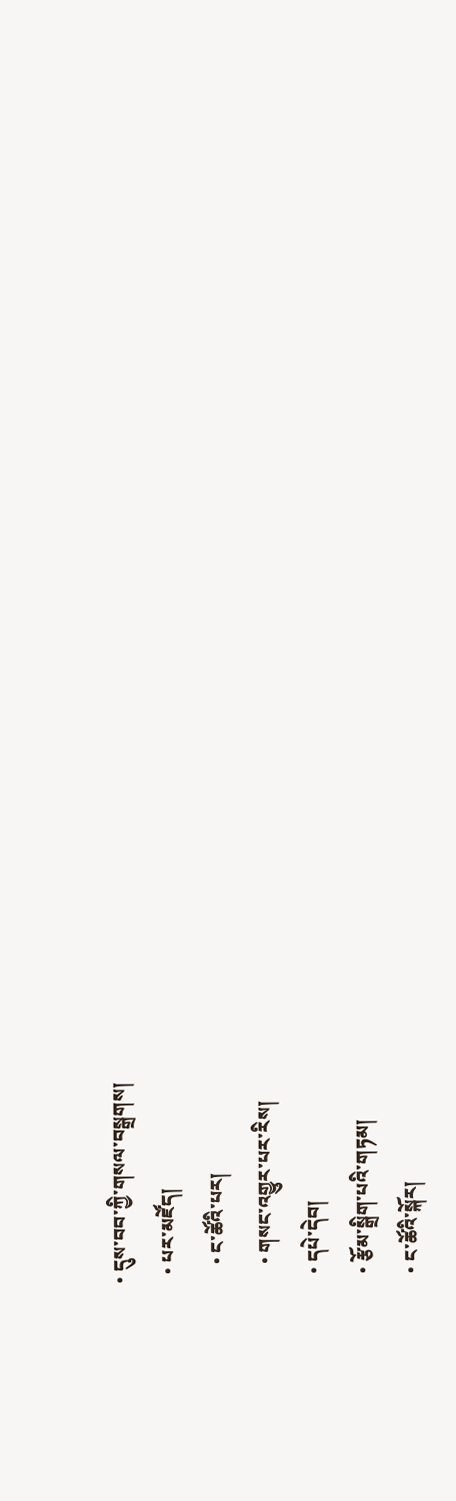• དུས་བབ་ཀྱི་གསལ་བསྒྲགས།
  • པར་མཛོད།
    • ང་ཚོའི་པར།
    • གསང་འགྱུར་པར་རིས།
  • དཔེ་དེབ།
  • རྩོམ་སྒྲིག་པའི་གཏམ།
  • ང་ཚོའི་སྐོར།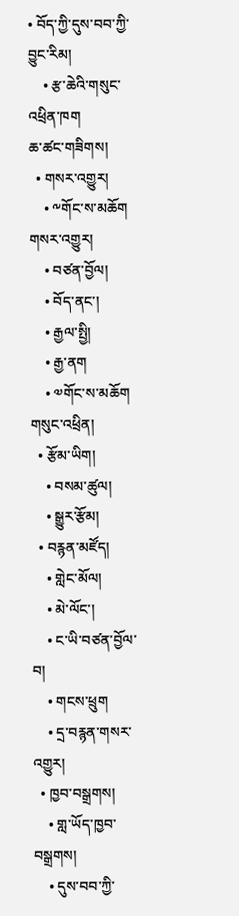• བོད་ཀྱི་དུས་བབ་ཀྱི་བྱུང་རིམ།
    • རྩ་ཆེའི་གསུང་འཕྲིན་ཁག
ཆ་ཚང་གཟིགས།
  • གསར་འགྱུར།
    • ༸གོང་ས་མཆོག གསར་འགྱུར།
    • བཙན་བྱོལ།
    • བོད་ནང་།
    • རྒྱལ་སྤྱི།
    • རྒྱ་ནག
    • ༧གོང་ས་མཆོག གསུང་འཕྲིན།
  • རྩོམ་ཡིག།
    • བསམ་ཚུལ།
    • སྒྱུར་རྩོམ།
  • བརྙན་མཛོད།
    • གླེང་མོལ།
    • མེ་ལོང་།
    • ང་ཡི་བཙན་བྱོལ་བ།
    • གངས་ཕྲུག
    • དྲ་བརྙན་གསར་འགྱུར།
  • ཁྱབ་བསྒྲགས།
    • གླ་ཡོད་ཁྱབ་བསྒྲགས།
    • དུས་བབ་ཀྱི་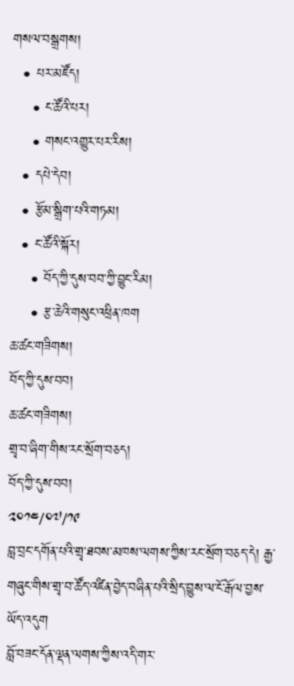གསལ་བསྒྲགས།
  • པར་མཛོད།
    • ང་ཚོའི་པར།
    • གསང་འགྱུར་པར་རིས།
  • དཔེ་དེབ།
  • རྩོམ་སྒྲིག་པའི་གཏམ།
  • ང་ཚོའི་སྐོར།
    • བོད་ཀྱི་དུས་བབ་ཀྱི་བྱུང་རིམ།
    • རྩ་ཆེའི་གསུང་འཕྲིན་ཁག
ཆ་ཚང་གཟིགས།
བོད་ཀྱི་དུས་བབ།
ཆ་ཚང་གཟིགས།
གྲྭ་བ་ཞིག་གིས་རང་སྲོག་བཅད།
བོད་ཀྱི་དུས་བབ།
༢༠༡༤/༠༧/༡༩
བླ་བྲང་དགོན་པའི་གྲྭ་ཐབས་མཁས་ལགས་ཀྱིས་རང་སྲོག་བཅད་དེ། རྒྱ་གཞུང་གིས་གྲྭ་བ་ཚོད་འཛིན་བྱེད་བཞིན་པའི་སྲིད་བྱུས་ལ་ངོ་རྒོལ་བྱས་ཡོད་འདུག
བློ་བཟང་དོན་ལྡན་ལགས་ཀྱིས་འདི་གར་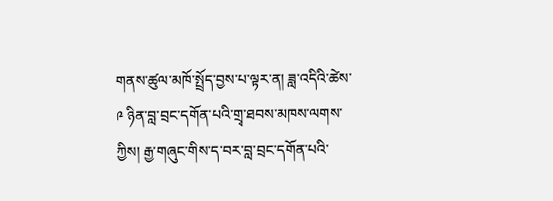གནས་ཚུལ་མཁོ་སྤྲོད་བྱས་པ་ལྟར་ན། ཟླ་འདིའི་ཚེས་ ༩ ཉིན་བླ་བྲང་དགོན་པའི་གྲྭ་ཐབས་མཁས་ལགས་ཀྱིས། རྒྱ་གཞུང་གིས་ད་བར་བླ་བྲང་དགོན་པའི་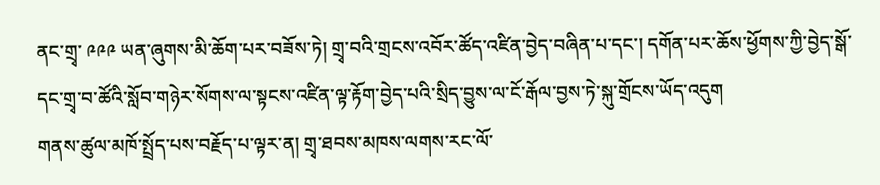ནང་གྲྭ་ ༩༩༩ ཡན་ཞུགས་མི་ཆོག་པར་བཟོས་ཏེ། གྲྭ་བའི་གྲངས་འབོར་ཚོད་འཛིན་བྱེད་བཞིན་པ་དང་། དགོན་པར་ཆོས་ཕྱོགས་ཀྱི་བྱེད་སྒོ་དང་གྲྭ་བ་ཚོའི་སློབ་གཉེར་སོགས་ལ་སྟངས་འཛིན་ལྟ་རྟོག་བྱེད་པའི་སྲིད་བྱུས་ལ་ངོ་རྒོལ་བྱས་ཏེ་སྐུ་གྲོངས་ཡོད་འདུག
གནས་ཚུལ་མཁོ་སྤྲོད་པས་བརྗོད་པ་ལྟར་ན། གྲྭ་ཐབས་མཁས་ལགས་རང་ལོ་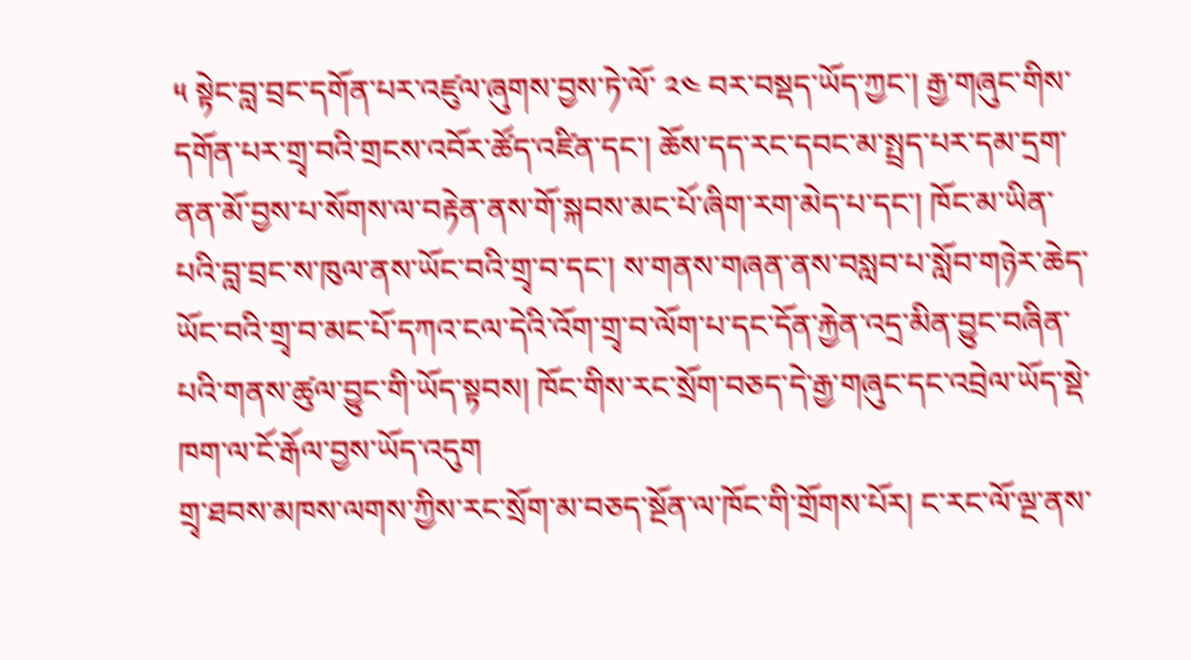༥ སྟེང་བླ་བྲང་དགོན་པར་འཛུལ་ཞུགས་བྱས་ཏེ་ལོ་ ༢༤ བར་བསྡད་ཡོད་ཀྱང་། རྒྱ་གཞུང་གིས་དགོན་པར་གྲྭ་བའི་གྲངས་འབོར་ཚོད་འཛིན་དང་། ཆོས་དད་རང་དབང་མ་སྤྲད་པར་དམ་དྲག་ནན་མོ་བྱས་པ་སོགས་ལ་བརྟེན་ནས་གོ་སྐབས་མང་པོ་ཞིག་རག་མེད་པ་དང་། ཁོང་མ་ཡིན་པའི་བླ་བྲང་ས་ཁུལ་ནས་ཡོང་བའི་གྲྭ་བ་དང་། ས་གནས་གཞན་ནས་བསླབ་པ་སློབ་གཉེར་ཆེད་ཡོང་བའི་གྲྭ་བ་མང་པོ་དཀའ་ངལ་དེའི་འོག་གྲྭ་བ་ལོག་པ་དང་དོན་རྐྱེན་འདྲ་མིན་བྱུང་བཞིན་པའི་གནས་ཚུལ་བྱུང་གི་ཡོད་སྟབས། ཁོང་གིས་རང་སྲོག་བཅད་དེ་རྒྱ་གཞུང་དང་འབྲེལ་ཡོད་སྡེ་ཁག་ལ་ངོ་རྒོལ་བྱས་ཡོད་འདུག
གྲྭ་ཐབས་མཁས་ལགས་ཀྱིས་རང་སྲོག་མ་བཅད་སྔོན་ལ་ཁོང་གི་གྲོགས་པོར། ང་རང་ལོ་ལྔ་ནས་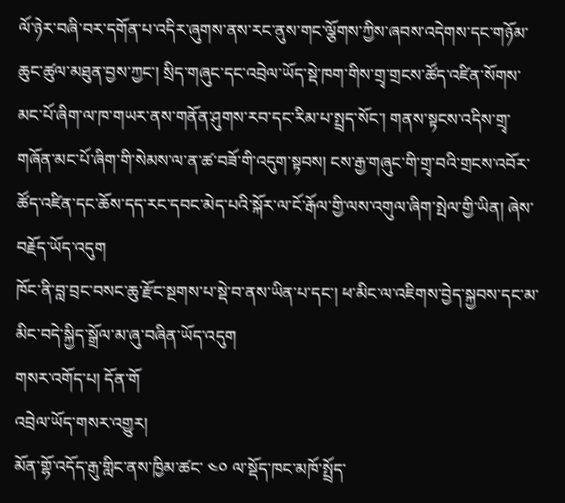ལོ་ཉེར་བཞི་བར་དགོན་པ་འདིར་ཞུགས་ནས་རང་ནུས་གང་ལྕོགས་ཀྱིས་ཞབས་འདེགས་དང་གཉོམ་ཆུང་ཚུལ་མཐུན་བྱས་ཀྱང་། སྲིད་གཞུང་དང་འབྲེལ་ཡོད་སྡེ་ཁག་གིས་གྲྭ་གྲངས་ཚོད་འཛིན་སོགས་མང་པོ་ཞིག་ལ་ཁ་གཡར་ནས་གནོན་ཤུགས་རབ་དང་རིམ་པ་སྤྲད་སོང་། གནས་སྟངས་འདིས་གྲྭ་གཞོན་མང་པོ་ཞིག་གི་སེམས་ལ་ན་ཚ་བཟོ་གི་འདུག་སྟབས། ངས་རྒྱ་གཞུང་གི་གྲྭ་བའི་གྲངས་འབོར་ཚོད་འཛིན་དང་ཆོས་དད་རང་དབང་མེད་པའི་སྐོར་ལ་ངོ་རྒོལ་གྱི་ལས་འགུལ་ཞིག་སྤེལ་གྱི་ཡིན། ཞེས་བརྗོད་ཡོད་འདུག
ཁོང་ནི་བླ་བྲང་བསང་ཆུ་རྫོང་སྔགས་པ་སྡེ་བ་ནས་ཡིན་པ་དང་། ཕ་མིང་ལ་འཇིགས་བྱེད་སྐྱབས་དང་མ་མིང་བདེ་སྐྱིད་སྒྲོལ་མ་ཞུ་བཞིན་ཡོད་འདུག
གསར་འགོད་པ། དོན་གོ
འབྲེལ་ཡོད་གསར་འགྱུར།
མོན་གྷོ་འདོད་རྒུ་གླིང་ནས་ཁྱིམ་ཚང་ ༤༠ ལ་སྡོད་ཁང་མཁོ་སྤྲོད་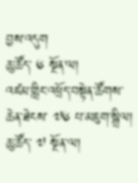བྱས་འདུག
ཆུ་ཚོད་ ༦ སྔོན་ལ།
འཛམ་གླིང་འཕྲོད་བསྟེན་ཚོགས་ཆེན་ཐེངས་ ༧༦ པ་མཇུག་སྒྲིལ།
ཆུ་ཚོད་ ༧ སྔོན་ལ།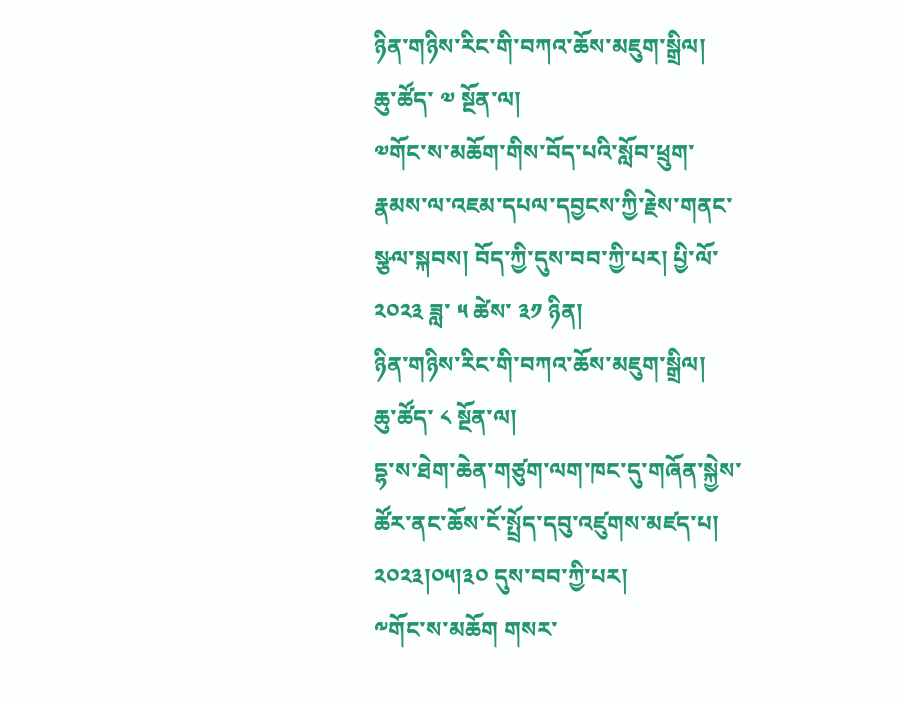ཉིན་གཉིས་རིང་གི་བཀའ་ཆོས་མཇུག་སྒྲིལ།
ཆུ་ཚོད་ ༧ སྔོན་ལ།
༧གོང་ས་མཆོག་གིས་བོད་པའི་སློབ་ཕྲུག་རྣམས་ལ་འཇམ་དཔལ་དབྱངས་ཀྱི་རྗེས་གནང་སྩལ་སྐབས། བོད་ཀྱི་དུས་བབ་ཀྱི་པར། པྱི་ལོ་ ༢༠༢༣ ཟླ་ ༥ ཚེས་ ༣༡ ཉིན།
ཉིན་གཉིས་རིང་གི་བཀའ་ཆོས་མཇུག་སྒྲིལ།
ཆུ་ཚོད་ ༨ སྔོན་ལ།
དྷ་ས་ཐེག་ཆེན་གཙུག་ལག་ཁང་དུ་གཞོན་སྐྱེས་ཚོར་ནང་ཆོས་ངོ་སྤྲོད་དབུ་འཛུགས་མཛད་པ། ༢༠༢༣།༠༥།༣༠ དུས་བབ་ཀྱི་པར།
༸གོང་ས་མཆོག གསར་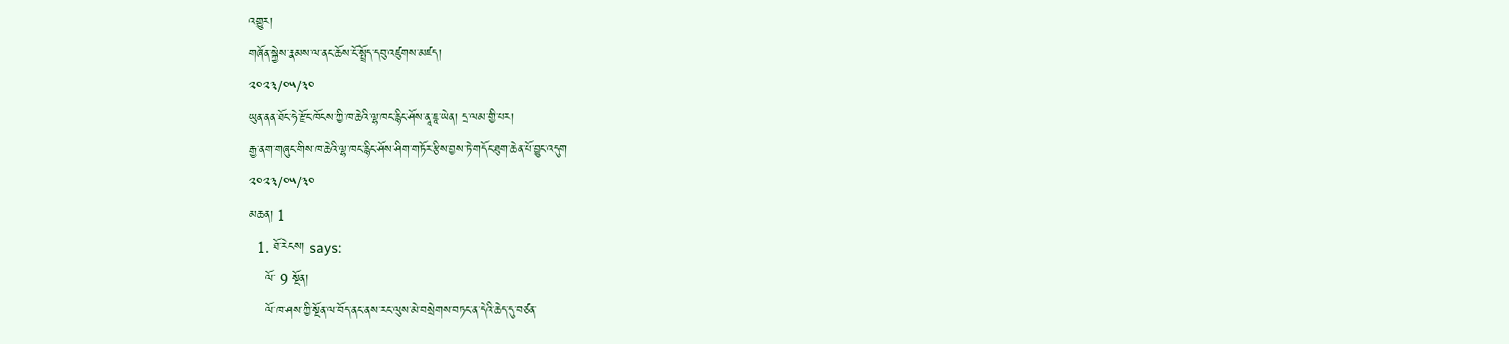འགྱུར།
གཞོན་སྐྱེས་རྣམས་ལ་ནང་ཆོས་ངོ་སྤྲོད་དབུ་འཛུགས་མཛད།
༢༠༢༣/༠༥/༣༠
ཡུན་ནན་ཐོང་ཧེ་རྫོང་ཁོངས་ཀྱི་ཁ་ཆེའི་ལྷ་ཁང་རྙིང་ཤོས་ནཱ་ཇཱ་ཡེན། དྲ་ལམ་གྱི་པར།
རྒྱ་ནག་གཞུང་གིས་ཁ་ཆེའི་ལྷ་ཁང་རྙིང་ཤོས་ཤིག་གཏོར་རྩིས་བྱས་ཏེ་གདོང་ཐུག་ཆེན་པོ་བྱུང་འདུག
༢༠༢༣/༠༥/༣༠
མཆན། 1
  1. ཐོ་རེངས། says:
    ལོ་ 9 སྔོན།
    ལོ་ཁ་ཤས་ཀྱི་སྔོན་ལ་བོད་ནང་ནས་རང་ལུས་མེ་བསྲེགས་བཏང་ན་དེའི་ཆེད་དུ་བཙན་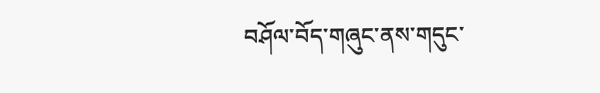བཤོལ་བོད་གཞུང་ནས་གདུང་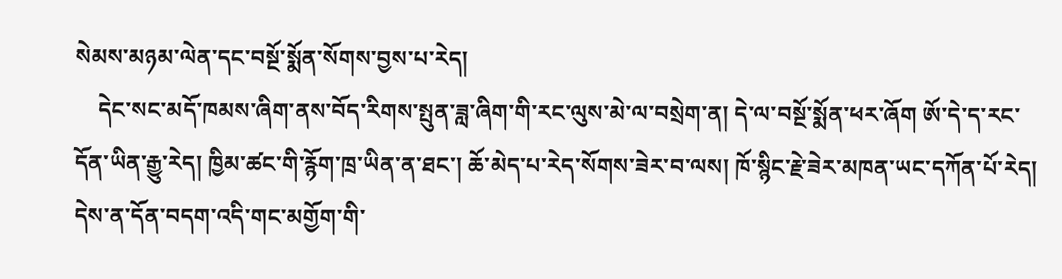སེམས་མཉམ་ལེན་དང་བསྔོ་སྨོན་སོགས་བྱས་པ་རེད།
    དེང་སང་མདོ་ཁམས་ཞིག་ནས་བོད་རིགས་སྤུན་ཟླ་ཞིག་གི་རང་ལུས་མེ་ལ་བསྲེག་ན། དེ་ལ་བསྔོ་སྨོན་ཕར་ཞོག ཨོ་དེ་ད་རང་དོན་ཡིན་རྒྱུ་རེད། ཁྱིམ་ཚང་གི་རྙོག་ཁྲ་ཡིན་ན་ཐང་། ཆོ་མེད་པ་རེད་སོགས་ཟེར་བ་ལས། ཁོ་སྙིང་རྗེ་ཟེར་མཁན་ཡང་དཀོན་པོ་རེད། དེས་ན་དོན་བདག་འདི་གང་མགྱོག་གི་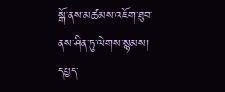སྒོ་ནས་མཚམས་འཇོག་ཐུབ་ནས་ཤིན་ཏུ་ལེགས་སྙམས།
དཔྱད་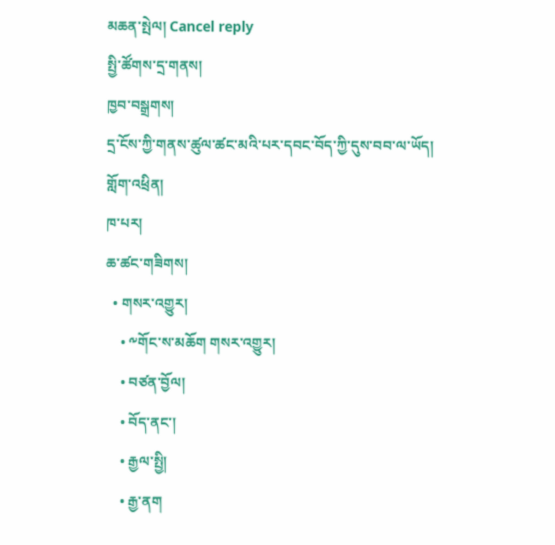མཆན་སྤེལ། Cancel reply
སྤྱི་ཚོགས་དྲ་གནས།
ཁྱབ་བསྒྲགས།
དྲ་ངོས་ཀྱི་གནས་ཚུལ་ཚང་མའི་པར་དབང་བོད་ཀྱི་དུས་བབ་ལ་ཡོད།
གློག་འཕྲིན།
ཁ་པར།
ཆ་ཚང་གཟིགས།
  • གསར་འགྱུར།
    • ༸གོང་ས་མཆོག གསར་འགྱུར།
    • བཙན་བྱོལ།
    • བོད་ནང་།
    • རྒྱལ་སྤྱི།
    • རྒྱ་ནག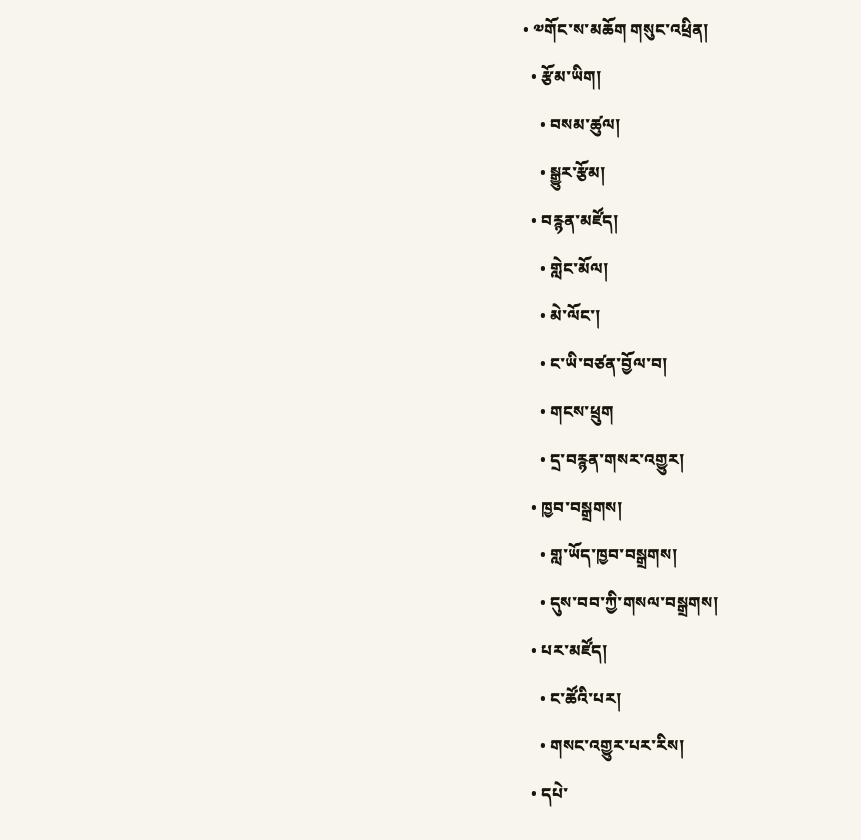• ༧གོང་ས་མཆོག གསུང་འཕྲིན།
  • རྩོམ་ཡིག།
    • བསམ་ཚུལ།
    • སྒྱུར་རྩོམ།
  • བརྙན་མཛོད།
    • གླེང་མོལ།
    • མེ་ལོང་།
    • ང་ཡི་བཙན་བྱོལ་བ།
    • གངས་ཕྲུག
    • དྲ་བརྙན་གསར་འགྱུར།
  • ཁྱབ་བསྒྲགས།
    • གླ་ཡོད་ཁྱབ་བསྒྲགས།
    • དུས་བབ་ཀྱི་གསལ་བསྒྲགས།
  • པར་མཛོད།
    • ང་ཚོའི་པར།
    • གསང་འགྱུར་པར་རིས།
  • དཔེ་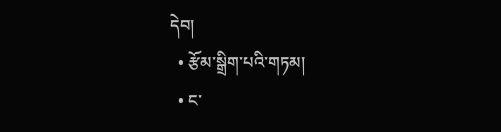དེབ།
  • རྩོམ་སྒྲིག་པའི་གཏམ།
  • ང་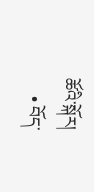ཚོའི་སྐོར།
    • བོད་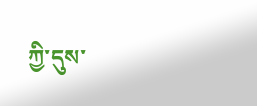ཀྱི་དུས་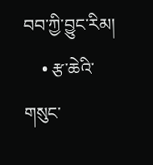བབ་ཀྱི་བྱུང་རིམ།
    • རྩ་ཆེའི་གསུང་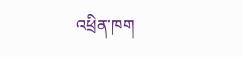འཕྲིན་ཁག